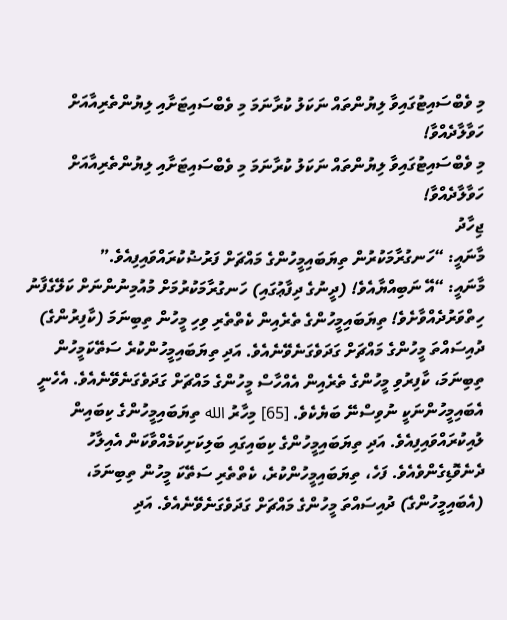މި ވެބްސައިޓުގައިވާ ލިޔުންތައް ނަކަލު ކުރާނަމަ މި ވެބްސައިޓަށާއި ލިޔުންތެރިއާއަށް ހަވާލާދެއްވާ!
މި ވެބްސައިޓުގައިވާ ލިޔުންތައް ނަކަލު ކުރާނަމަ މި ވެބްސައިޓަށާއި ލިޔުންތެރިއާއަށް ހަވާލާދެއްވާ!
ޖިހާދު
މާނައީ: “ހަނގުރާމަކުރުން ތިޔަބައިމީހުންގެ މައްޗަށް ފަރުޟުކުރައްވައިފިއެވެ.”
މާނައީ: “އޭ ނަބިއްޔާއެވެ! (ދީނުގެ ދިފާޢުގައި) ހަނގުރާމަކުރުމަށް މުއުމިނުންނަށް ކަލޭގެފާނު ހިތްވަރުދެއްވާށެވެ! ތިޔަބައިމީހުންގެ ތެރެއިން ކެތްތެރި ވިހި މީހުން ތިބިނަމަ (ކާފިރުންގެ) ދުއިސައްތަ މީހުންގެ މައްޗަށް ގަދަވެގަނެވޭނެއެވެ. އަދި ތިޔަބައިމީހުންކުރެ ސަތޭކަމީހުން ތިބިނަމަ، ކާފިރުވި މީހުންގެ ތެރެއިން އެއްހާސް މީހުންގެ މައްޗަށް ގަދަވެގަނެވޭނެއެވެ. އެހެނީ އެބައިމީހުންނަކީ ނުވިސްނޭ ބަޔެކެވެ. [65] މިހާރު الله ތިޔަބައިމީހުންގެ ކިބައިން ލުއިކުރައްވައިފިއެވެ. އަދި ތިޔަބައިމީހުންގެ ކިބައިގައި ބަލިކަށިކަމެއްވާކަން އެއިލާހު ދެނެވޮޑިގެންވެއެވެ. ފަހެ، ތިޔަބައިމީހުންކުރެ، ކެތްތެރި ސަތޭކަ މީހުން ތިބިނަމަ، (އެބައިމީހުންގެ) ދުއިސައްތަ މީހުންގެ މައްޗަށް ގަދަވެގަނެވޭނެއެވެ. އަދި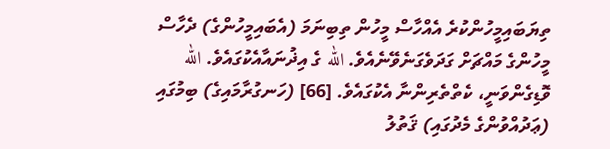ތިޔަބައިމީހުންކުރެ އެއްހާސް މީހުން ތިބިނަމަ (އެބައިމީހުންގެ) ދެހާސް މީހުންގެ މައްޗަށް ގަދަވެގަނެވޭނެއެވެ. الله ގެ އިޛުނައާއެކުގައެވެ. الله ވޮޑިގެންވަނީ، ކެތްތެރިންނާ އެކުގައެވެ. [66] (ހަނގުރާމައިގެ) ބިމުގައި (ޢަދުއްވުންގެ މެދުގައި) ޤަތުލު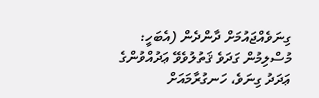ގިނަވެއްޖައުމަށް ދާންދެން (އެބަހީ: މުސްލިމުން ގަދަވެ ޤަތުލުވެވޭ ޢަދުއްވުންގެ ޢަދަދު ގިނަވެ، ހަނގުރާމައަށް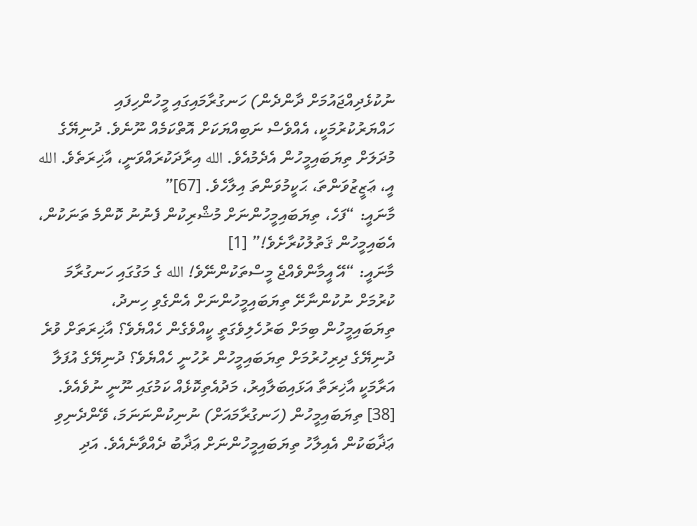ނުކުޅެދިއްޖައުމަށް ދާންދެން) ހަނގުރާމައިގައި މީހުންހިފައި ހައްޔަރުކުރުމަކީ، އެއްވެސް ނަބިއްޔަކަށް އޮތްކަމެއް ނޫނެވެ. ދުނިޔޭގެ މުދަލަށް ތިޔަބައިމީހުން އެދެމުއެވެ. الله އިރާދަކުރައްވަނީ، އާޚިރަތެވެ. الله އީ، ޢަޒީޒުވަންތަ، ޙަކީމުވަންތަ އިލާހެވެ. [67]”
މާނައީ: “ފަހެ، ތިޔަބައިމީހުންނަށް މުޝްރިކުން ފެނުނު ކޮންމެ ތަނަކުން، އެބައިމީހުން ޤަތުލުކުރާށެވެ!” [1]
މާނައީ: “އޭ އީމާންވެއްޖެ މީސްތަކުންނޭވެ! الله ގެ މަގުގައި ހަނގުރާމަ ކުރުމަށް ނުކުންނާށޭ ތިޔަބައިމީހުންނަށް އެންގެވި ހިނދު، ތިޔަބައިމީހުން ބިމަށް ބަރުހެލިވެގަތީ ކީއްވެގެން ހެއްޔެވެ؟ އާޚިރަތަށް ވުރެ ދުނިޔޭގެ ދިރިހުރުމަށް ތިޔަބައިމީހުން ރުހުނީ ހެއްޔެވެ؟ ދުނިޔޭގެ އުފަލާ އަރާމަކީ އާޚިރަތާ އަޅައިބަލާއިރު، މަދުއެތިކޮޅެއް ކަމުގައި ނޫނީ ނުވެއެވެ. [38] ތިޔަބައިމީހުން (ހަނގުރާމައަށް) ނުނިކުންނަނަމަ، ވޭންދެނިވި ޢަޛާބަކުން އެއިލާހު ތިޔަބައިމީހުންނަށް ޢަޛާބު ދެއްވާނެއެވެ. އަދި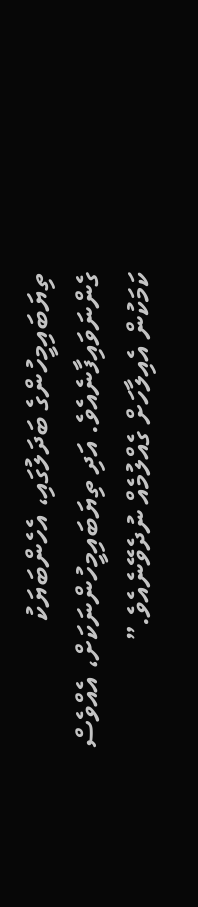ތިޔަބައިމީހުންގެ ބަދަލުގައި، އެހެންބަޔަކު ގެންނަވައިފާނެއެވެ. އަދި ތިޔަބައިމީހުންނަކަށް، އެއްވެސް ކަމަކުން އެއިލާހަށް ގެއްލުމެއް ނުދެވޭނެއެވެ.”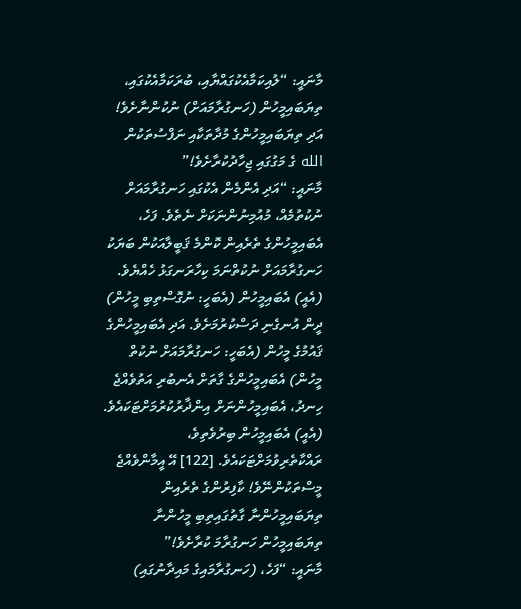މާނައީ: “ލުއިކަމާއެކުގައްޔާއި، ބުރަކަމާއެކުގައި، ތިޔަބައިމީހުން (ހަނގުރާމައަށް) ނުކުންނާށެވެ! އަދި ތިޔަބައިމީހުންގެ މުދާތަކާއި ނަފްސުތަކުން الله ގެ މަގުގައި ޖިހާދުކުރާށެވެ!”
މާނައީ: “އަދި އެންމެން އެކުގައި ހަނގުރާމައަށް ނުކުތުމެއް، މުއުމިނުންނަކަށް ނެތެވެ. ފަހެ، އެބައިމީހުންގެ ތެރެއިން ކޮންމެ ޤަބީލާއަކުން ބަޔަކު ހަނގުރާމައަށް ނުކުތްނަމަ ކިހާރަނގަޅު ހެއްޔެވެ. (އެއީ) އެބައިމީހުން (އެބަހީ: ނުގޮސްތިބި މީހުން) ދީން އުނގެނި ދަސްކުރުމަށެވެ. އަދި އެބައިމީހުންގެ ޤައުމުގެ މީހުން (އެބަހީ: ހަނގުރާމައަށް ނުކުތް މީހުން) އެބައިމީހުންގެ ގާތަށް އެނބުރި އަތުވެއްޖެ ހިނދު، އެބައިމީހުންނަށް އިންޛާރުކުރުމަށްޓަކައެވެ. (އެއީ) އެބައިމީހުން ބިރުވެތިވެ، ރައްކާތެރިވުމަށްޓަކައެވެ. [122] އޭ އީމާންވެއްޖެ މީސްތަކުންނޭވެ! ކާފިރުންގެ ތެރެއިން ތިޔަބައިމީހުންނާ ގާތުގައިތިބި މީހުންނާ ތިޔަބައިމީހުން ހަނގުރާމަ ކުރާށެވެ!”
މާނައީ: “ފަހެ، (ހަނގުރާމައިގެ މައިދާނުގައި)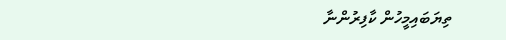ތިޔަބައިމީހުން ކާފިރުންނާ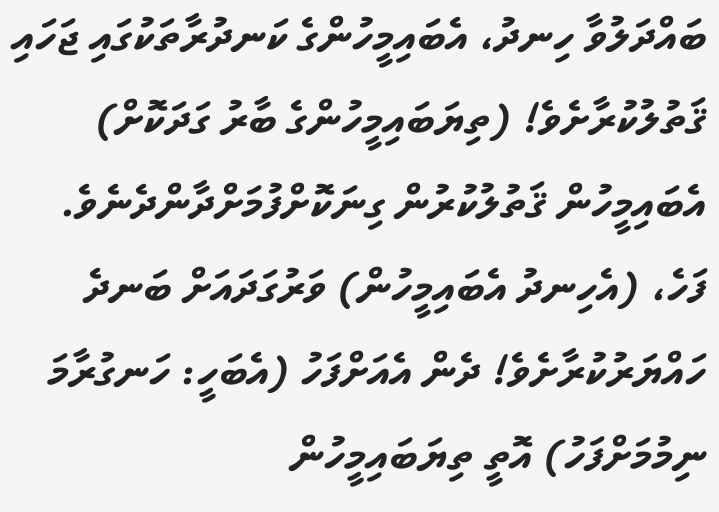ބައްދަލުވާ ހިނދު، އެބައިމީހުންގެ ކަނދުރާތަކުގައި ޖަހައި ޤަތުލުކުރާށެވެ! (ތިޔަބައިމީހުންގެ ބާރު ގަދަކޮށް) އެބައިމީހުން ޤަތުލުކުރުން ގިނަކޮށްފުމަށްދާންދެނެވެ. ފަހެ، (އެހިނދު އެބައިމީހުން) ވަރުގަދައަށް ބަނދެ ހައްޔަރުކުރާށެވެ! ދެން އެއަށްފަހު (އެބަހީ: ހަނގުރާމަ ނިމުމަށްފަހު) އޮތީ ތިޔަބައިމީހުން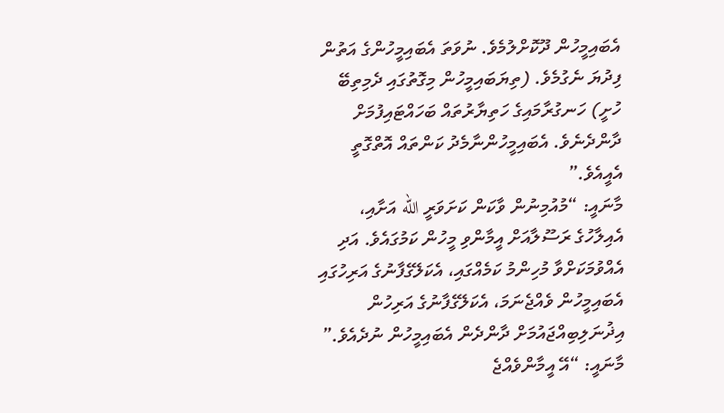އެބައިމީހުން ދޫކޮށްލުމެވެ. ނުވަތަ އެބައިމީހުންގެ އަތުން ފިދުޔަ ނެގުމެވެ. (ތިޔަބައިމީހުން މިގޮތުގައި ދެމިތިބޭ ހުށީ) ހަނގުރާމައިގެ ހަތިޔާރުތައް ބަހައްޓައިފުމަށް ދާންދެނެވެ. އެބައިމީހުންނާމެދު ކަންތައް އޮތްގޮތީ އެއީއެވެ.”
މާނައީ: “މުއުމިނުން ވާކަން ކަށަވަރީ الله އަށާއި، އެއިލާހުގެ ރަސޫލާއަށް އީމާންވި މީހުން ކަމުގައެވެ. އަދި އެއްވުމަކަށްވާ މުހިންމު ކަމެއްގައި، އެކަލޭގެފާނުގެ އަރިހުގައި އެބައިމީހުން ވެއްޖެނަމަ، އެކަލޭގެފާނުގެ އަރިހުން އިޛުނަލިބިއްޖައުމަށް ދާންދެން އެބައިމީހުން ނުދެއެވެ.”
މާނައީ: “އޭ އީމާންވެއްޖެ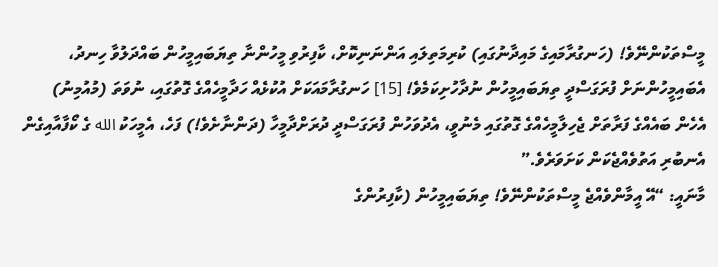މީސްތަކުންނޭވެ! (ހަނގުރާމައިގެ މައިދާނުގައި) ކުރިމަތިލައި އަންނަނިކޮށް، ކާފިރުވި މީހުންނާ ތިޔަބައިމީހުން ބައްދަލުވާ ހިނދު، އެބައިމީހުންނަށް ފުރަގަސްދީ ތިޔަބައިމީހުން ނުދާހުށިކަމެވެ! [15] ހަނގުރާމައަކަށް އުކުޅެއް ހަދާމީހެއްގެ ގޮތުގައި، ނުވަތަ (މުއުމިނު) އެހެން ބައެއްގެ ފަރާތަށް ޖެހިލާމީހެއްގެ ގޮތުގައި މެނުވީ، އެދުވަހުން ފުރަގަސްދީ ދުރަށްދާމީހާ (ދަންނާށެވެ!) ފަހެ، އެމީހަކު الله ގެ ކޯފާއާއިގެން އެނބުރި އަތުވެއްޖެކަން ކަށަވަރެވެ.”
މާނައީ: “އޭ އީމާންވެއްޖެ މީސްތަކުންނޭވެ! ތިޔަބައިމީހުން (ކާފިރުންގެ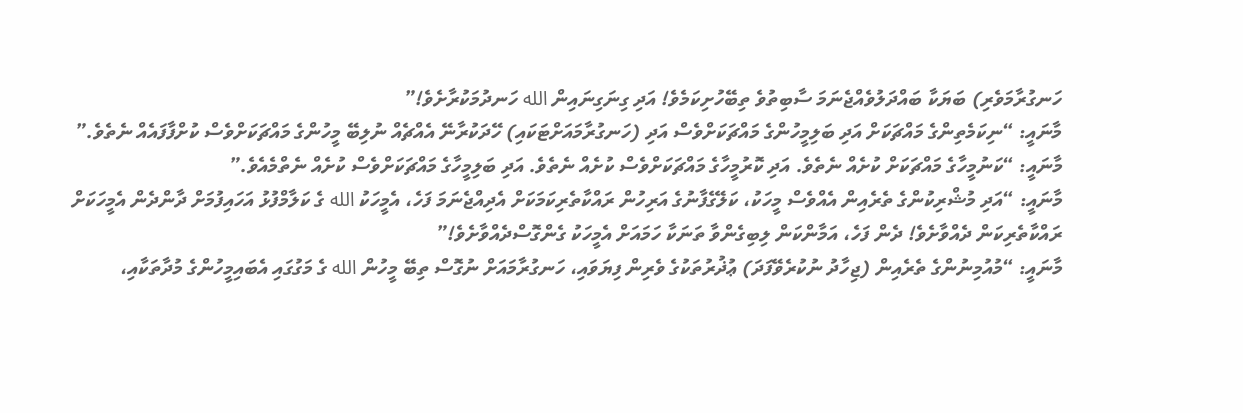ހަނގުރާމަވެރި) ބަޔަކާ ބައްދަލުވެއްޖެނަމަ ސާބިތުވެ ތިބޭހުށިކަމެވެ! އަދި ގިނަގިނައިން الله ހަނދުމަކުރާށެވެ!”
މާނައީ: “ނިކަމެތިންގެ މައްޗަކަށް އަދި ބަލިމީހުންގެ މައްޗަކަށްވެސް އަދި (ހަނގުރާމައަށްޓަކައި) ހޭދަކުރާނޭ އެއްޗެއް ނުލިބޭ މީހުންގެ މައްޗަކަށްވެސް ކުށްފާފައެއް ނެތެވެ.”
މާނައީ: “ކަނުމީހާގެ މައްޗަކަށް ކުށެއް ނެތެވެ. އަދި ކޮރުމީހާގެ މައްޗަކަށްވެސް ކުށެއް ނެތެވެ. އަދި ބަލިމީހާގެ މައްޗަކަށްވެސް ކުށެއް ނެތްމެއެވެ.”
މާނައީ: “އަދި މުޝްރިކުންގެ ތެރެއިން އެއްވެސް މީހަކު، ކަލޭގެފާނުގެ އަރިހުން ރައްކާތެރިކަމަކަށް އެދިއްޖެނަމަ ފަހެ، އެމީހަކު الله ގެ ކަލާމްފުޅު އަހައިފުމަށް ދާންދެން އެމީހަކަށް ރައްކާތެރިކަން ދެއްވާށެވެ! ދެން ފަހެ، އަމާންކަން ލިބިގެންވާ ތަނަކާ ހަމައަށް އެމީހަކު ގެންގޮސްދެއްވާށެވެ!”
މާނައީ: “މުއުމިނުންގެ ތެރެއިން (ޖިހާދު ނުކުރެވޭފަދަ) ޢުޛުރުތަކުގެ ވެރިން ފިޔަވައި، ހަނގުރާމައަށް ނުގޮސް ތިބޭ މީހުން الله ގެ މަގުގައި އެބައިމީހުންގެ މުދާތަކާއި،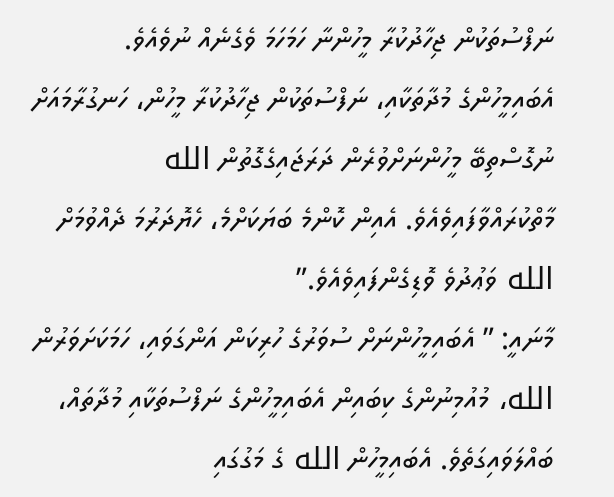ނަފްސުތަކުން ޖިހާދުކުރާ މީހުންނާ ހަމަހަމަ ވެގެނެއް ނުވެއެވެ. އެބައިމީހުންގެ މުދާތަކާއި، ނަފްސުތަކުން ޖިހާދުކުރާ މީހުން، ހަނގުރާމައަށް ނުގޮސްތިބޭ މީހުންނަށްވުރެން ދަރަޖައިގެގޮތުން الله މާތްކުރައްވާފައިވެއެވެ. އެއިން ކޮންމެ ބަޔަކަށްމެ، ހެޔޮދަރުމަ ދެއްވުމަށް الله ވަޢުދުވެ ވޮޑިގެންފައިވެއެވެ.”
މާނައީ: ” އެބައިމީހުންނަށް ސުވަރުގެ ހުރިކަން އަންގަވައި، ހަމަކަށަވަރުން الله، މުއުމިނުންގެ ކިބައިން އެބައިމީހުންގެ ނަފްސުތަކާއި މުދާތައް، ބައްލަވައިގަތެވެ. އެބައިމީހުން الله ގެ މަގުގައި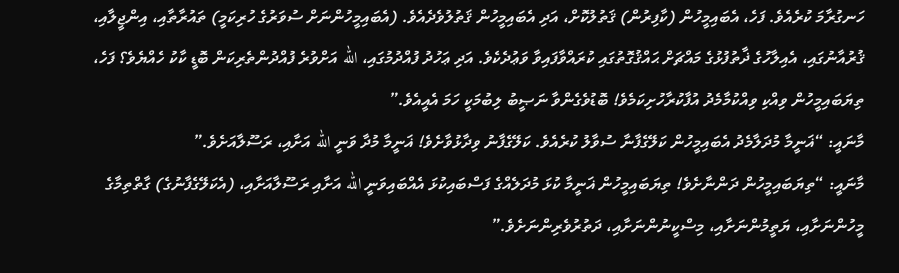ހަނގުރާމަ ކުރެއެވެ. ފަހެ، އެބައިމީހުން (ކާފިރުން) ޤަތުލުކޮށް، އަދި އެބައިމީހުން ޤަތުލުވެދެއެވެ. (އެބައިމީހުންނަށް ސުވަރުގެ ހުރިކަމީ) ތައުރާތާއި، އިންޖީލާއި، ޤުރުއާނުގައި، އެއިލާހުގެ ޛާތުފުޅުގެ މައްޗަށް ޙައްޤުގޮތުގައި ކުރައްވާފައިވާ ވަޢުދެކެވެ. އަދި ޢަހުދު ފުއްދުމުގައި، الله އަށްވުރެ ފުއްދުންތެރިކަން ބޮޑީ ކާކު ހެއްޔެވެ؟ ފަހެ، ތިޔަބައިމީހުން ވިއްކި ވިއްކުމާމެދު އުފާކުރާހުށިކަމެވެ! ބޮޑުވެގެންވާ ނަޞީބު ލިބުމަކީ ހަމަ އެއީއެވެ.”
މާނައީ: “ޣަނީމާ މުދަލާމެދު އެބައިމީހުން ކަލޭގެފާނާ ސުވާލު ކުރެއެވެ. ކަލޭގެފާނު ވިދާޅުވާށެވެ! ޣަނީމާ މުދާ ވަނީ الله އަށާއި، ރަސޫލާއަށެވެ.”
މާނައީ: “ތިޔަބައިމީހުން ދަންނާށެވެ! ތިޔަބައިމީހުން ޣަނީމާ ކުޅަ މުދަލެއްގެ ފަސްބައިކުޅަ އެއްބައިވަނީ الله އަށާއި ރަސޫލާއަށާއި، (އެކަލޭގެފާނުގެ) ގާތްތިމާގެ މީހުންނަށާއި، ޔަތީމުންނަށާއި، މިސްކީނުންނަށާއި، ދަތުރުވެރިންނަށެވެ.”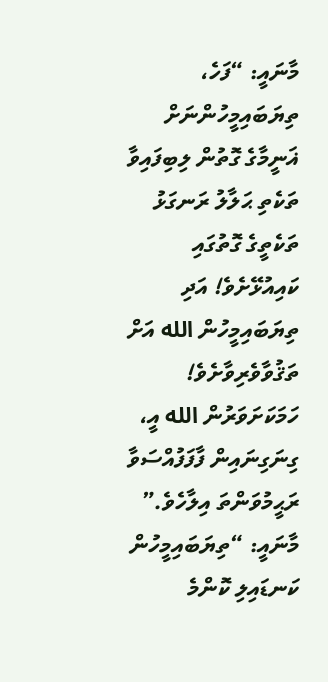މާނައީ: “ފަހެ، ތިޔަބައިމީހުންނަށް ޣަނީމާގެ ގޮތުން ލިބިފައިވާ ތަކެތި ޙަލާލު ރަނގަޅު ތަކެތީގެ ގޮތުގައި ކައިއުޅޭށެވެ! އަދި ތިޔަބައިމީހުން الله އަށް ތަޤުވާވެރިވާށެވެ! ހަމަކަށަވަރުން الله އީ، ގިނަގިނައިން ފާފަފުއްސަވާ ރަޙީމުވަންތަ އިލާހެވެ.”
މާނައީ: “ތިޔަބައިމީހުން ކަނޑައިލި ކޮންމެ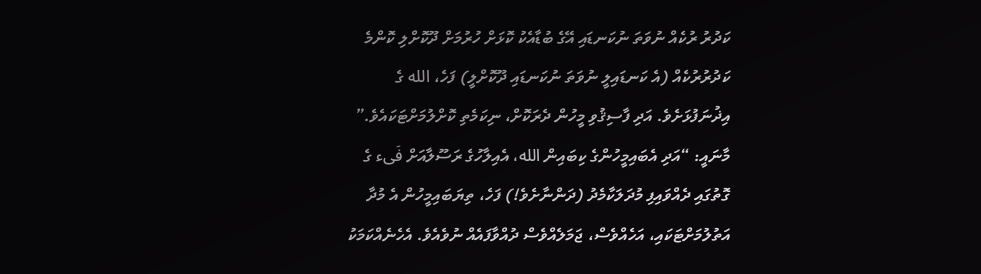ކަދުރު ރުކެއް ނުވަތަ ނުކަނޑައި އޭގެ ބުޑާއެކު ކޮޅަށް ހުރުމަށް ދޫކޮށްލި ކޮންމެ ކަދުރުރުކެއް (އެ ކަނޑައިލީ ނުވަތަ ނުކަނޑައި ދޫކޮށްލީ) ފަހެ، الله ގެ އިޛުނަފުޅަށެވެ. އަދި ފާސިޤުވި މީހުން ދެރަކޮށް، ނިކަމެތި ކޮށްލުމަށްޓަކައެވެ.”
މާނައީ: “އަދި އެބައިމީހުންގެ ކިބައިން الله، އެއިލާހުގެ ރަސޫލާއަށް فَىء ގެ ގޮތުގައި ދެއްވައިފި މުދަލަކާމެދު (ދަންނާށެވެ!) ފަހެ، ތިޔަބައިމީހުން އެ މުދާ އަތުލުމަށްޓަކައި، އަހެއްވެސް، ޖަމަލެއްވެސް ދުއްވާފައެއް ނުވެއެވެ. އެހެނެއްކަމަކު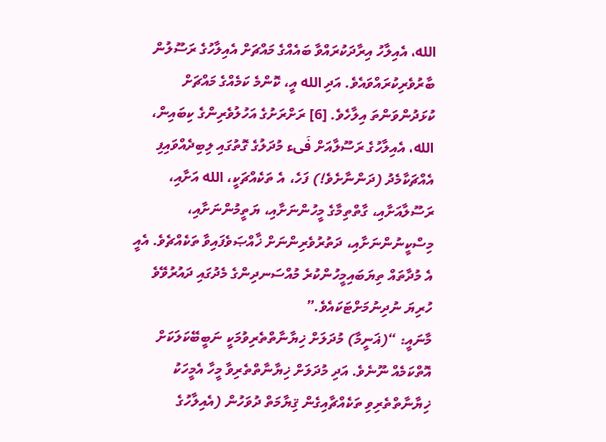الله، އެއިލާހު އިރާދަކުރައްވާ ބައެއްގެ މައްޗަށް އެއިލާހުގެ ރަސޫލުން ބާރުވެރިކުރައްވައެވެ. އަދި الله އީ، ކޮންމެ ކަމެއްގެ މައްޗަށް ކުޅަދުންވަންތަ އިލާހެވެ. [6] ރަށްރަށުގެ އަހުލުވެރިންގެ ކިބައިން، الله، އެއިލާހުގެ ރަސޫލާއަށް فَىء މުދަލުގެ ގޮތުގައި ލިބިދެއްވައިފި އެއްޗަކާމެދު (ދަންނާށެވެ!) ފަހެ، އެ ތަކެއްޗަކީ، الله އަށާއި، ރަސޫލާއަށާއި، ގާތްތިމާގެ މީހުންނަށާއި، ޔަތީމުންނަށާއި، މިސްކީނުންނަށާއި، ދަތުރުވެރިންނަށް ޚާއްޞަވެފައިވާ ތަކެއްޗެވެ. އެއީ އެ މުދާތައް ތިޔަބައިމީހުންކުރެ މުއްސަނދިންގެ މެދުގައި ދައުރުވޭވެ ހުރިޔަ ނުދިނުމަށްޓަކައެވެ.”
މާނައީ: “(ޣަނީމާ) މުދަލަށް ޚިޔާނާތްތެރިވުމަކީ ނަބީބޭކަލަކަށް އޮތްކަމެއް ނޫނެވެ. އަދި މުދަލަށް ޚިޔާނާތްތެރިވާ މީހާ އެމީހަކު ޚިޔާނާތްތެރިވި ތަކެއްޗާއިގެން ޤިޔާމަތް ދުވަހުން (އެއިލާހުގެ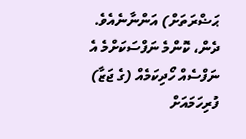ޙަޟްރަތަށް) އަންނާނެއެވެ. ދެން، ކޮންމެ ނަފްސަކަށްމެ އެ ނަފްސެއް ހޯދިކަމެއް (ގެ ޖަޒާ) ފުރިހަމައަށް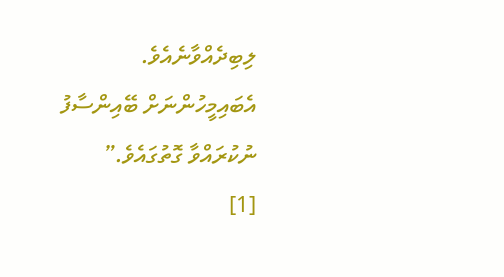ލިބިދެއްވާނެއެވެ. އެބައިމީހުންނަށް ބޭއިންސާފު ނުކުރައްވާ ގޮތުގައެވެ.”
[1]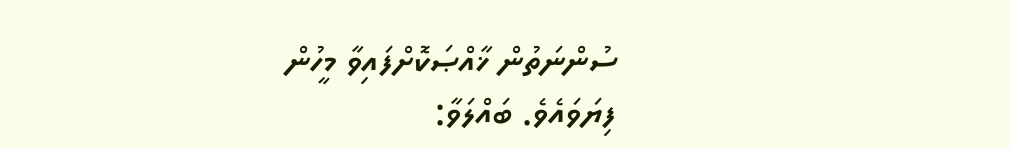ސުންނަތުން ޚާއްޞަކޮށްފައިވާ މީހުން ފިޔަވައެވެ. ބައްލަވާ: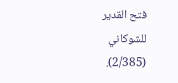فتح القدير للشوكاني (2/385).